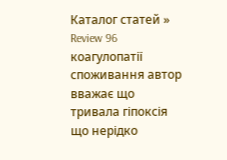Каталог статей » Review 96
коагулопатії споживання автор вважає що тривала гіпоксія що нерідко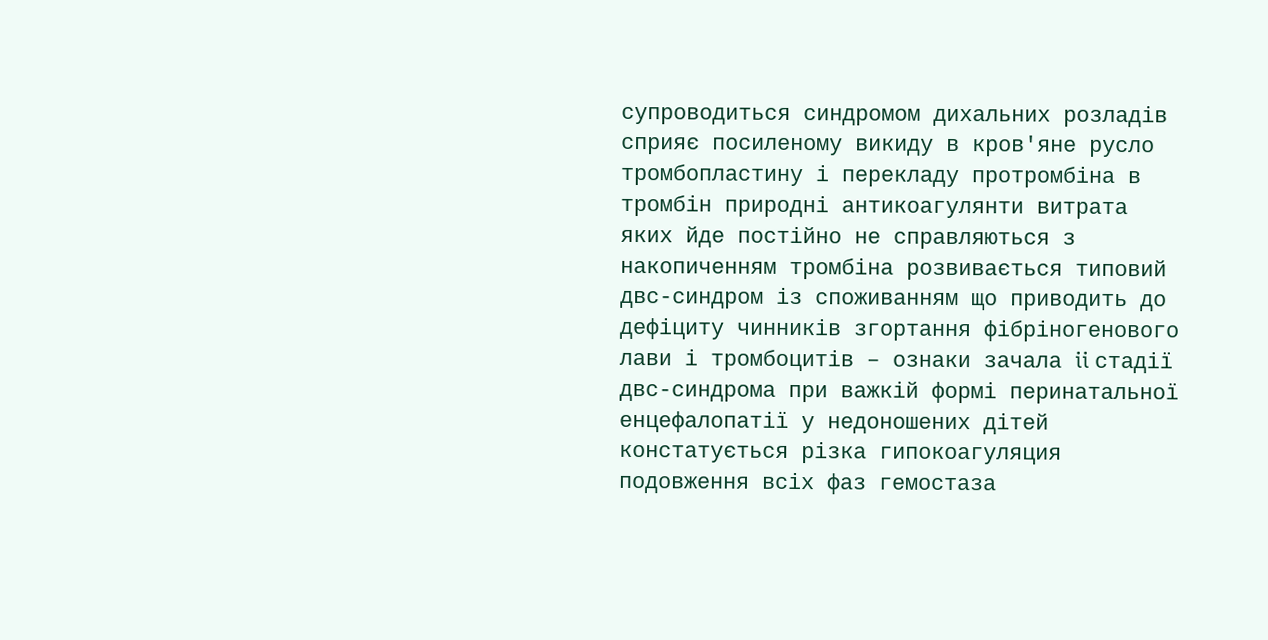супроводиться синдромом дихальних розладів сприяє посиленому викиду в кров'яне русло тромбопластину і перекладу протромбіна в тромбін природні антикоагулянти витрата яких йде постійно не справляються з накопиченням тромбіна розвивається типовий двс-синдром із споживанням що приводить до дефіциту чинників згортання фібріногенового лави і тромбоцитів – ознаки зачала ii стадії двс-синдрома при важкій формі перинатальної енцефалопатії у недоношених дітей констатується різка гипокоагуляция подовження всіх фаз гемостаза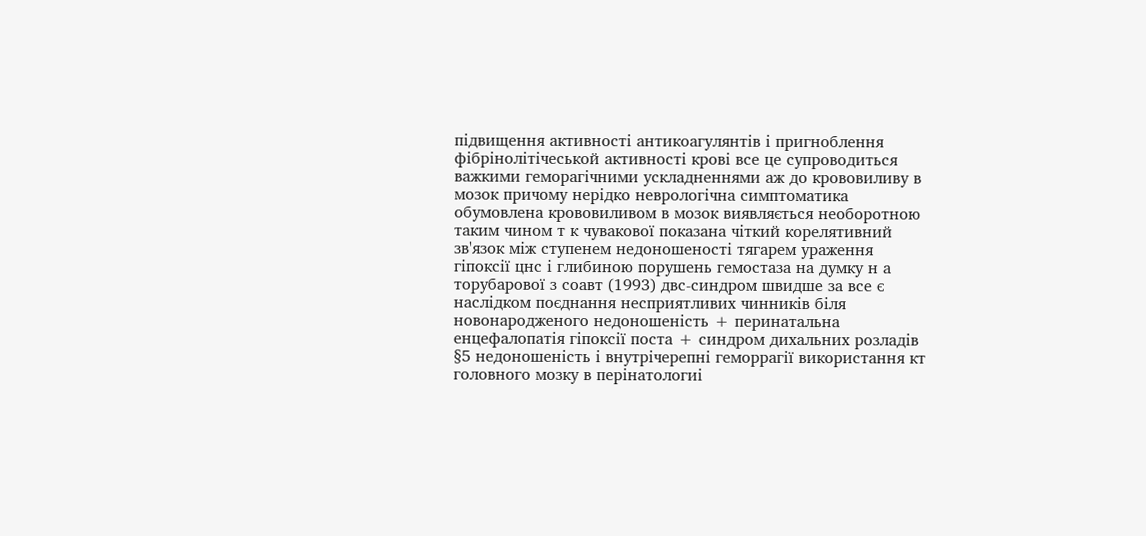підвищення активності антикоагулянтів і пригноблення фібрінолітічеськой активності крові все це супроводиться важкими геморагічними ускладненнями аж до крововиливу в мозок причому нерідко неврологічна симптоматика обумовлена крововиливом в мозок виявляється необоротною таким чином т к чувакової показана чіткий корелятивний зв'язок між ступенем недоношеності тягарем ураження гіпоксії цнс і глибиною порушень гемостаза на думку н а торубарової з соавт (1993) двс-синдром швидше за все є наслідком поєднання несприятливих чинників біля новонародженого недоношеність + перинатальна енцефалопатія гіпоксії поста + синдром дихальних розладів §5 недоношеність і внутрічерепні геморрагії використання кт головного мозку в перінатологиі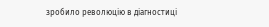зробило революцію в діагностиці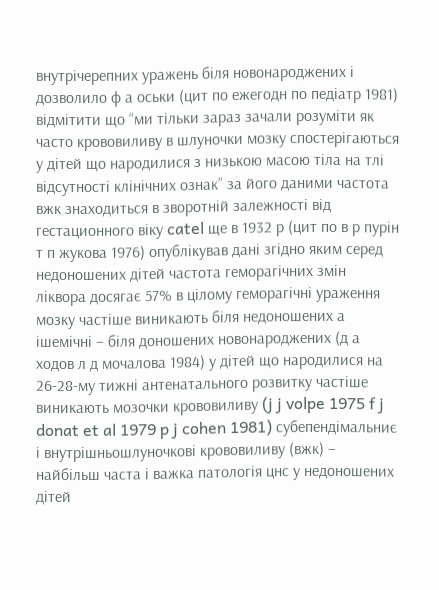внутрічерепних уражень біля новонароджених і дозволило ф а оськи (цит по ежегодн по педіатр 1981) відмітити що “ми тільки зараз зачали розуміти як часто крововиливу в шлуночки мозку спостерігаються у дітей що народилися з низькою масою тіла на тлі відсутності клінічних ознак” за його даними частота вжк знаходиться в зворотній залежності від гестационного віку catel ще в 1932 р (цит по в р пурін т п жукова 1976) опублікував дані згідно яким серед недоношених дітей частота геморагічних змін ліквора досягає 57% в цілому геморагічні ураження мозку частіше виникають біля недоношених а ішемічні – біля доношених новонароджених (д а ходов л д мочалова 1984) у дітей що народилися на 26-28-му тижні антенатального розвитку частіше виникають мозочки крововиливу (j j volpe 1975 f j donat et al 1979 p j cohen 1981) субепендімальниє і внутрішньошлуночкові крововиливу (вжк) – найбільш часта і важка патологія цнс у недоношених дітей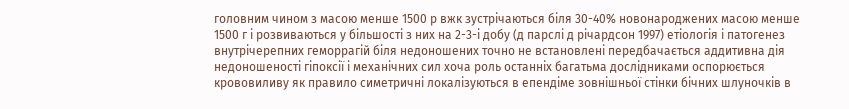головним чином з масою менше 1500 р вжк зустрічаються біля 30-40% новонароджених масою менше 1500 г і розвиваються у більшості з них на 2-3-і добу (д парслі д річардсон 1997) етіологія і патогенез внутрічерепних геморрагій біля недоношених точно не встановлені передбачається аддитивна дія недоношеності гіпоксії і механічних сил хоча роль останніх багатьма дослідниками оспорюється крововиливу як правило симетричні локалізуються в епендіме зовнішньої стінки бічних шлуночків в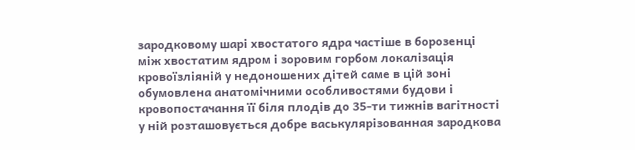зародковому шарі хвостатого ядра частіше в борозенці між хвостатим ядром і зоровим горбом локалізація кровоїзліяній у недоношених дітей саме в цій зоні обумовлена анатомічними особливостями будови і кровопостачання її біля плодів до 35-ти тижнів вагітності у ній розташовується добре васькулярізованная зародкова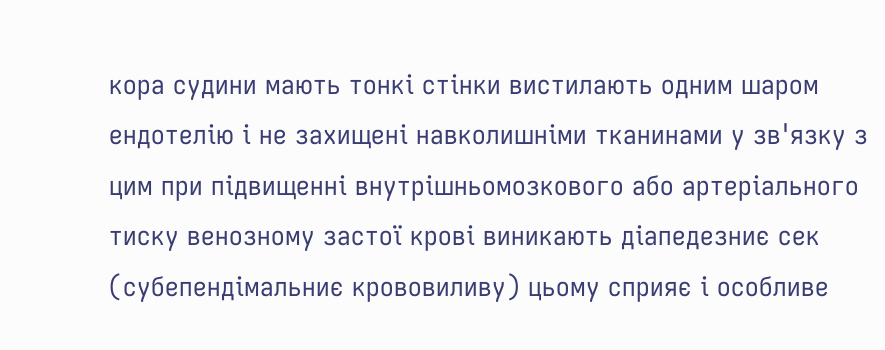кора судини мають тонкі стінки вистилають одним шаром ендотелію і не захищені навколишніми тканинами у зв'язку з цим при підвищенні внутрішньомозкового або артеріального тиску венозному застої крові виникають діапедезниє сек (субепендімальниє крововиливу) цьому сприяє і особливе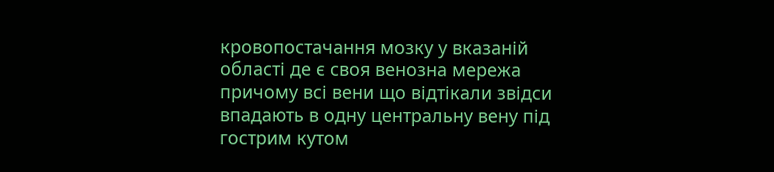кровопостачання мозку у вказаній області де є своя венозна мережа причому всі вени що відтікали звідси впадають в одну центральну вену під гострим кутом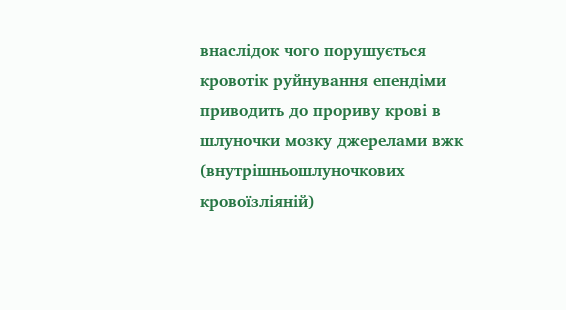внаслідок чого порушується кровотік руйнування епендіми приводить до прориву крові в шлуночки мозку джерелами вжк (внутрішньошлуночкових кровоїзліяній)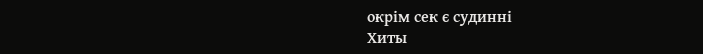окрім сек є судинні
Хиты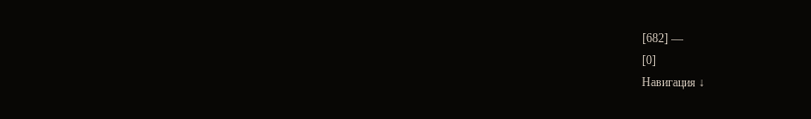[682] —
[0]
Навигация ↓